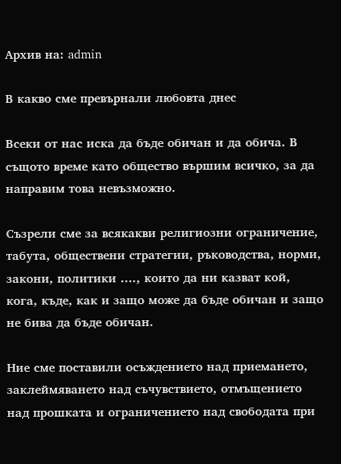Архив на: admin

В какво сме превърнали любовта днес

Всеки от нас иска да бъде обичан и да обича. В същото време като общество вършим всичко, за да направим това невъзможно.

Съзрели сме за всякакви религиозни ограничение, табута, обществени стратегии, ръководства, норми, закони, политики …., които да ни казват кой, кога, къде, как и защо може да бъде обичан и защо не бива да бъде обичан.

Ние сме поставили осъждението над приемането, заклеймяването над съчувствието, отмъщението над прошката и ограничението над свободата при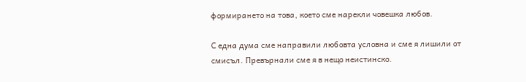формирането на това, което сме нарекли човешка любов.

С една дума сме направили любовта условна и сме я лишили от смисъл. Превърнали сме я в нещо неистинско.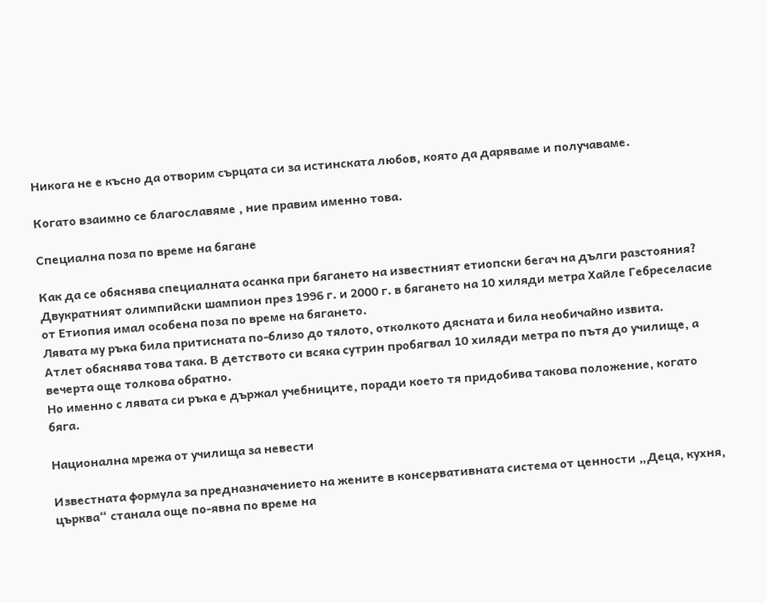Никога не е късно да отворим сърцата си за истинската любов, която да даряваме и получаваме.

Когато взаимно се благославяме , ние правим именно това.

Специална поза по време на бягане

Как да се обяснява специалната осанка при бягането на известният етиопски бегач на дълги разстояния?
Двукратният олимпийски шампион през 1996 г. и 2000 г. в бягането на 10 хиляди метра Хайле Гебреселасие от Етиопия имал особена поза по време на бягането.
Лявата му ръка била притисната по-близо до тялото, отколкото дясната и била необичайно извита.
Атлет обяснява това така. В детството си всяка сутрин пробягвал 10 хиляди метра по пътя до училище, а вечерта още толкова обратно.
Но именно с лявата си ръка е държал учебниците, поради което тя придобива такова положение, когато бяга.

Национална мрежа от училища за невести

Известната формула за предназначението на жените в консервативната система от ценности „Деца, кухня, църква“ станала още по-явна по време на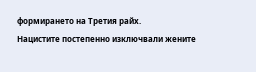формирането на Третия райх.
Нацистите постепенно изключвали жените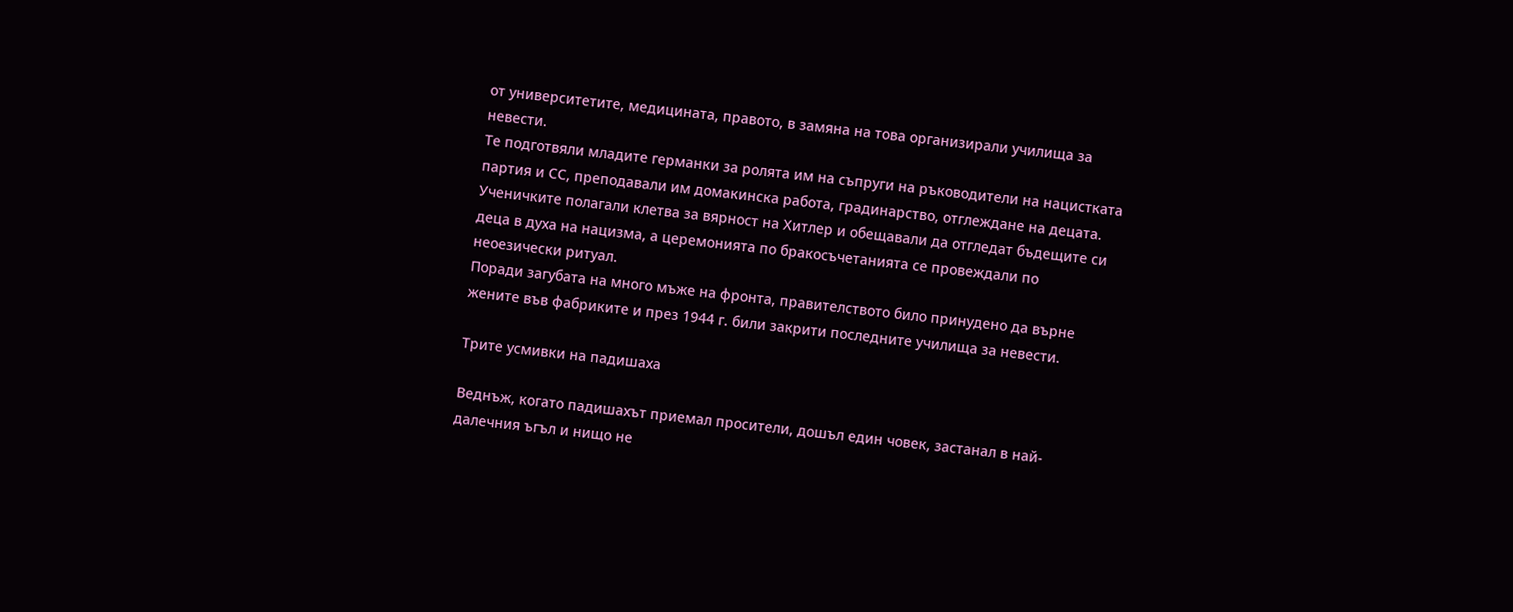от университетите, медицината, правото, в замяна на това организирали училища за невести.
Те подготвяли младите германки за ролята им на съпруги на ръководители на нацистката партия и СС, преподавали им домакинска работа, градинарство, отглеждане на децата.
Ученичките полагали клетва за вярност на Хитлер и обещавали да отгледат бъдещите си деца в духа на нацизма, а церемонията по бракосъчетанията се провеждали по неоезически ритуал.
Поради загубата на много мъже на фронта, правителството било принудено да върне жените във фабриките и през 1944 г. били закрити последните училища за невести.

Трите усмивки на падишаха

Веднъж, когато падишахът приемал просители, дошъл един човек, застанал в най-далечния ъгъл и нищо не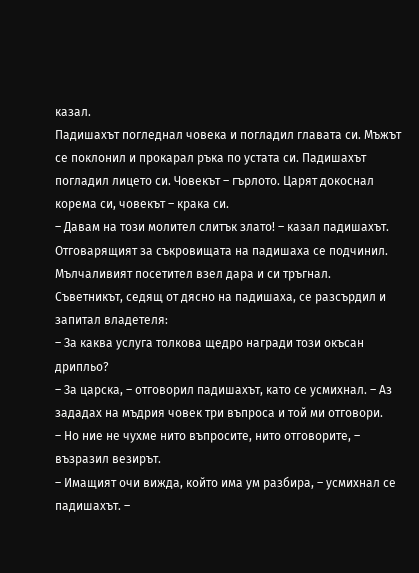казал.
Падишахът погледнал човека и погладил главата си. Мъжът се поклонил и прокарал ръка по устата си. Падишахът погладил лицето си. Човекът – гърлото. Царят докоснал корема си, човекът – крака си.
– Давам на този молител слитък злато! – казал падишахът.
Отговарящият за съкровищата на падишаха се подчинил. Мълчаливият посетител взел дара и си тръгнал.
Съветникът, седящ от дясно на падишаха, се разсърдил и запитал владетеля:
– За каква услуга толкова щедро награди този окъсан дрипльо?
– За царска, – отговорил падишахът, като се усмихнал. – Аз зададах на мъдрия човек три въпроса и той ми отговори.
– Но ние не чухме нито въпросите, нито отговорите, – възразил везирът.
– Имащият очи вижда, който има ум разбира, – усмихнал се падишахът. –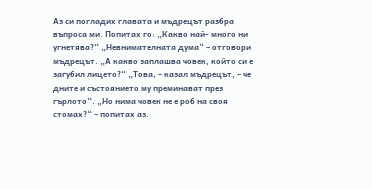Аз си погладих главата и мъдрецът разбра въпроса ми. Попитах го: „Какво най- много ни угнетява?“ „Невнимателната дума“ – отговори мъдрецът. „А какво заплашва човек, който си е загубил лицето?“ „Това, – казал мъдрецът, – че дните и състоянието му преминават през гърлото“. „Но нима човек не е роб на своя стомах?“ – попитах аз.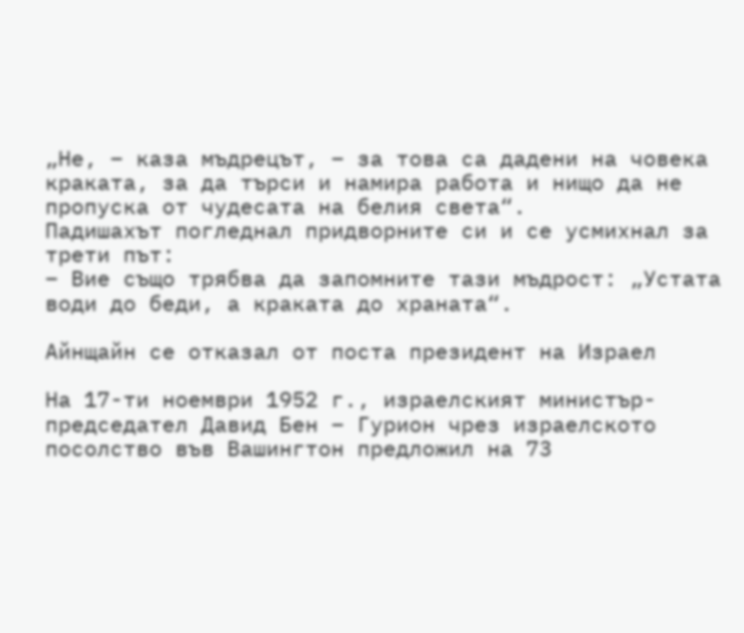„Не, – каза мъдрецът, – за това са дадени на човека краката, за да търси и намира работа и нищо да не пропуска от чудесата на белия света“.
Падишахът погледнал придворните си и се усмихнал за трети път:
– Вие също трябва да запомните тази мъдрост: „Устата води до беди, а краката до храната“.

Айнщайн се отказал от поста президент на Израел

На 17-ти ноември 1952 г., израелският министър-председател Давид Бен – Гурион чрез израелското посолство във Вашингтон предложил на 73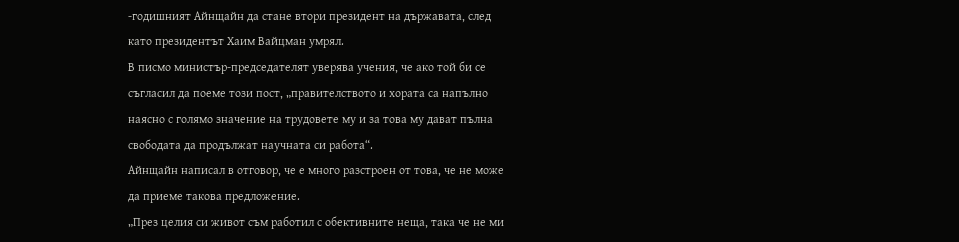-годишният Айнщайн да стане втори президент на държавата, след като президентът Хаим Вайцман умрял.
В писмо министър-председателят уверява учения, че ако той би се съгласил да поеме този пост, „правителството и хората са напълно наясно с голямо значение на трудовете му и за това му дават пълна свободата да продължат научната си работа“.
Айнщайн написал в отговор, че е много разстроен от това, че не може да приеме такова предложение.
„През целия си живот съм работил с обективните неща, така че не ми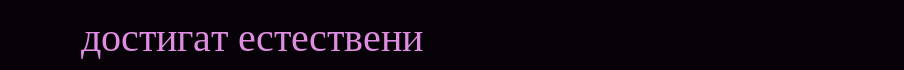достигат естествени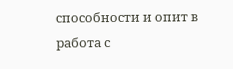способности и опит в работа с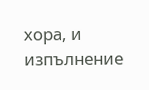хора, и изпълнение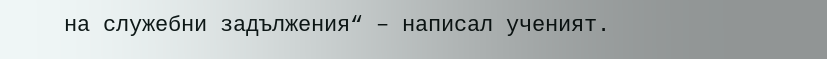на служебни задължения“ – написал ученият.